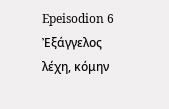Epeisodion 6
Ἐξάγγελος
λέχη, κόμην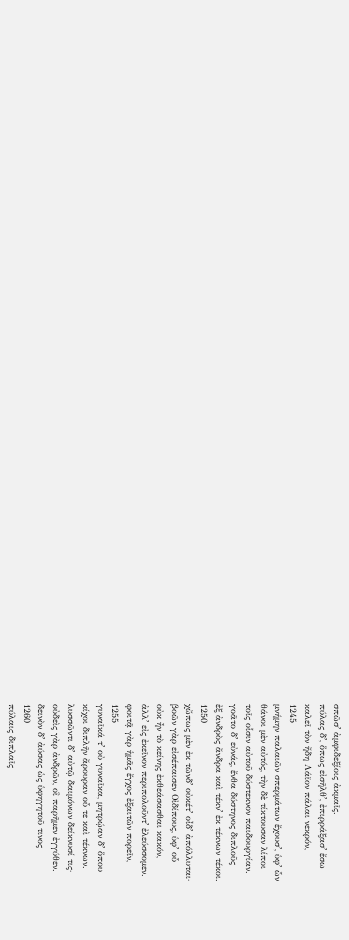σπῶσʼ ἀμφιδεξίοις ἀκμαῖς.
πύλας δʼ, ὅπως εἰσῆλθʼ, ἐπιρράξασʼ ἔσω
καλεῖ τὸν ἤδη Λάϊον πάλαι νεκρόν,
1245
μνήμην παλαιῶν σπερμάτων ἔχουσʼ, ὑφʼ ὧν
θάνοι μὲν αὐτός, τὴν δὲ τίκτουσαν λίποι
τοῖς οἷσιν αὐτοῦ δύστεκνον παιδουργίαν.
γοᾶτο δʼ εὐνάς, ἔνθα δύστηνος διπλοῦς
ἐξ ἀνδρὸς ἄνδρα καὶ τέκνʼ ἐκ τέκνων τέκοι.
1250
χὤπως μὲν ἐκ τῶνδʼ οὐκέτʼ οἶδʼ ἀπόλλυται·
βοῶν γὰρ εἰσέπαισεν Οἰδίπους, ὑφʼ οὗ
οὐκ ἦν τὸ κείνης ἐκθεάσασθαι κακόν,
ἀλλʼ εἰς ἐκεῖνον περιπολοῦντʼ ἐλεύσσομεν.
φοιτᾷ γὰρ ἡμᾶς ἔγχος ἐξαιτῶν πορεῖν,
1255
γυναῖκά τʼ οὐ γυναῖκα, μητρῴαν δʼ ὅπου
κίχοι διπλῆν ἄρουραν οὗ τε καὶ τέκνων.
λυσσῶντι δʼ αὐτῷ δαιμόνων δείκνυσί τις·
οὐδεὶς γὰρ ἀνδρῶν, οἳ παρῆμεν ἐγγύθεν.
δεινὸν δʼ ἀύσας ὡς ὑφηγητοῦ τινος
1260
πύλαις διπλαῖς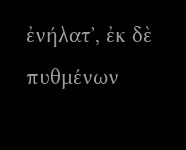ἐνήλατʼ, ἐκ δὲ πυθμένων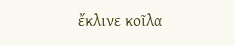ἔκλινε κοῖλα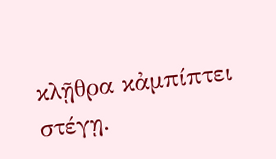κλῇθρα κἀμπίπτει στέγῃ.